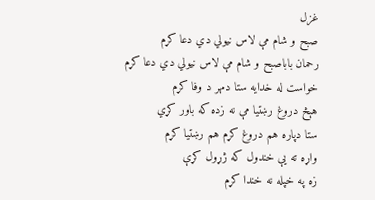غزل
صبح و شام مې لاس نيولي دي دعا کړم
رحمان باباصبح و شام مې لاس نيولي دي دعا کړم
خواست له خدايه ستا دمهر د وفا کړم
هېڅ دروغ رښتيا مې نه زده که باور کړي
ستا دپاره هم دروغ کړم هم رښتيا کړم
واړه ته يې خندول که ژړول کړې
زه په خپله نه خندا کړم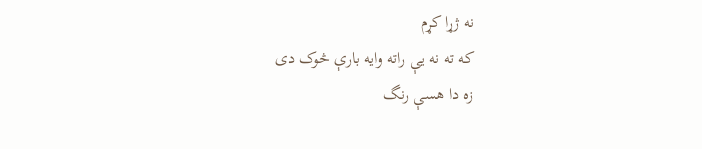نه ژړا کړم
که ته نه يې راته وايه بارې څوک دی
زه دا هسې رنگ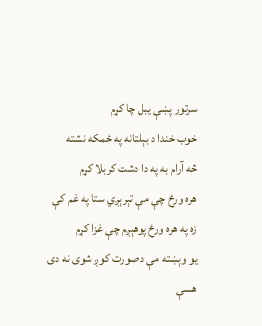سرتور پښې يبل چا کړم
خوب خندا د بېلتانه په ځمکه نشته
څه آرام به په دا دشت کربلا کړم
هره ورځ چې مې تېرېږي ستا په غم کې
زه په هره ورځ پوهېږم چې غزا کړم
يو وېښته مې دصورت کوږ شوی نه دی
هسې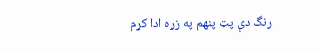رنگ دې پټ پنهم په زړه ادا کړم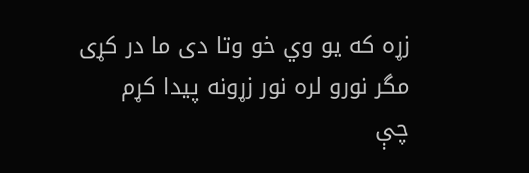زړه که يو وي خو وتا دی ما در کړی
مگر نورو لره نور زړونه پيدا کړم
چې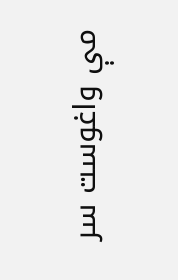مې واغوست سر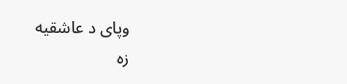وپای د عاشقيه
زه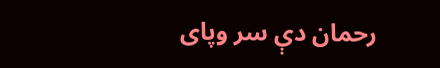رحمان دې سر وپای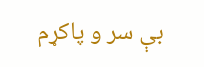بې سر و پاکړم